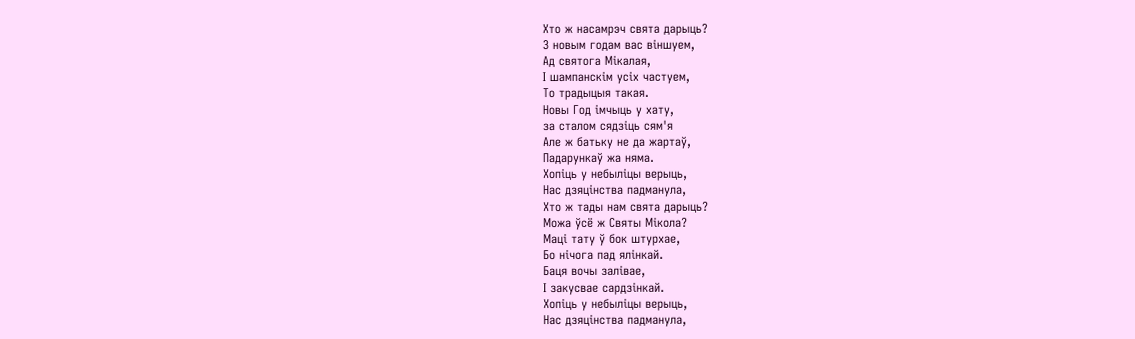Хто ж насамрэч свята дарыць?
З новым годам вас віншуем,
Ад святога Мікалая,
І шампанскім усіх частуем,
То традыцыя такая.
Новы Год імчыць у хату,
за сталом сядзіць сям'я
Але ж батьку не да жартаў,
Падарункаў жа няма.
Хопіць у небыліцы верыць,
Нас дзяцінства падманула,
Хто ж тады нам свята дарыць?
Можа ўсё ж Святы Мікола?
Маці тату ў бок штурхае,
Бо нічога пад ялінкай.
Баця вочы залівае,
І закусвае сардзінкай.
Хопіць у небыліцы верыць,
Нас дзяцінства падманула,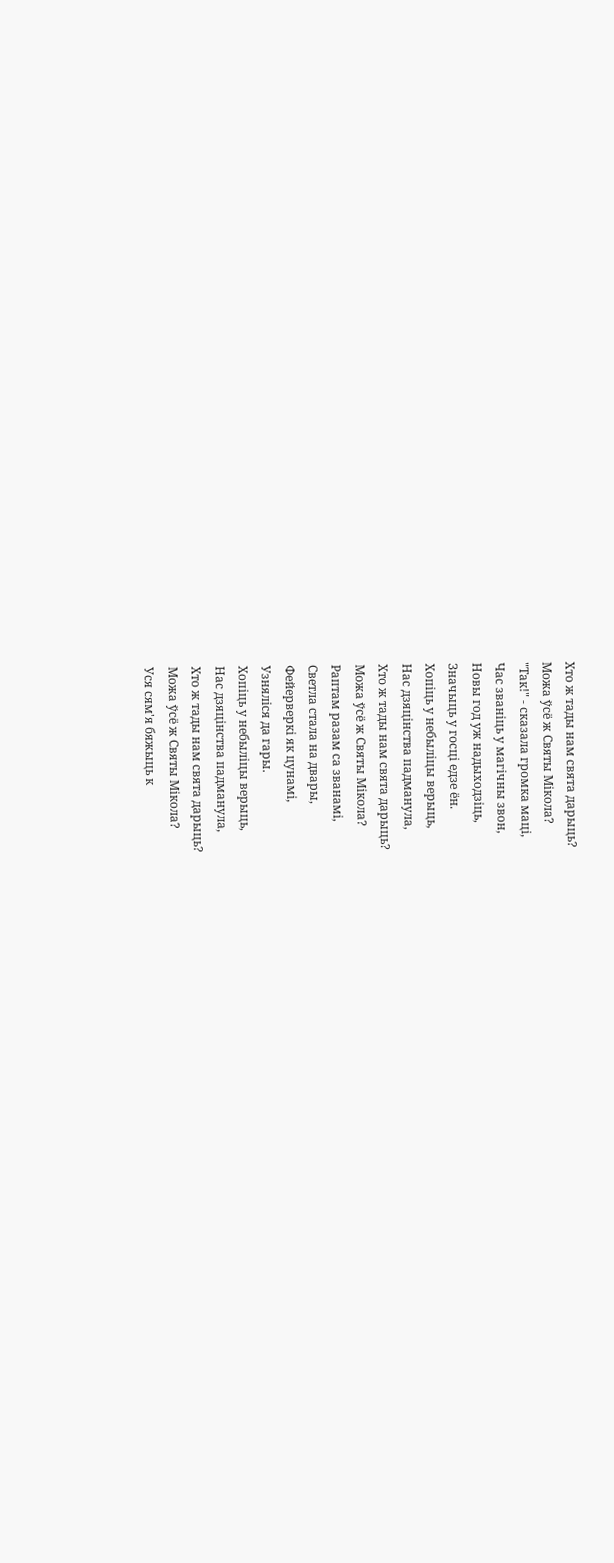Хто ж тады нам свята дарыць?
Можа ўсё ж Святы Мікола?
"Так!" - сказала громка маці,
Час званіць у магічны звон,
Новы год уж надыходзіць,
Значыць у госці едзе ён.
Хопіць у небыліцы верыць,
Нас дзяцінства падманула,
Хто ж тады нам свята дарыць?
Можа ўсё ж Святы Мікола?
Раптам разам са званамі,
Светла стала на двары,
Фейерверкі як цунамі,
Узняліся да гары.
Хопіць у небыліцы верыць,
Нас дзяцінства падманула,
Хто ж тады нам свята дарыць?
Можа ўсё ж Святы Мікола?
Уся сям'я бяжыць к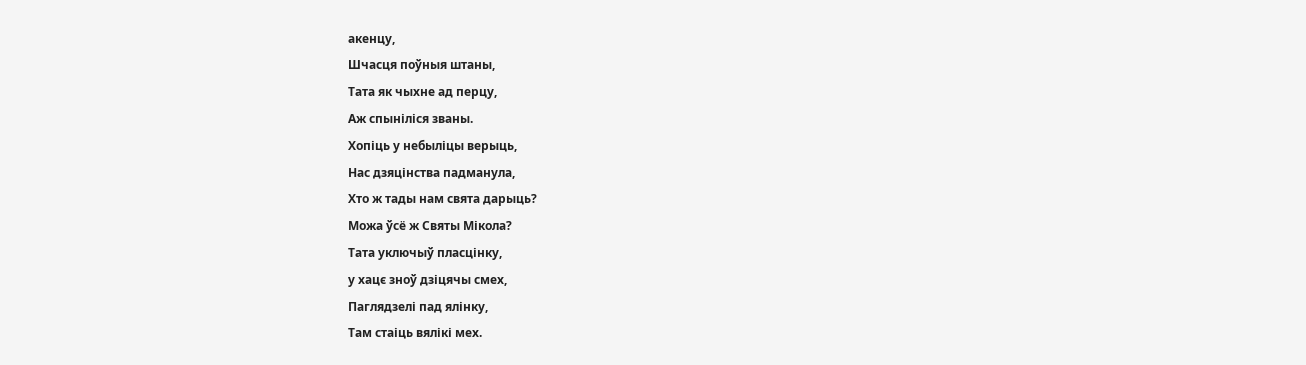акенцу,
Шчасця поўныя штаны,
Тата як чыхне ад перцу,
Аж спыніліся званы.
Хопіць у небыліцы верыць,
Нас дзяцінства падманула,
Хто ж тады нам свята дарыць?
Можа ўсё ж Святы Мікола?
Тата уключыў пласцінку,
у хацє зноў дзіцячы смех,
Паглядзелі пад ялінку,
Там стаіць вялікі мех.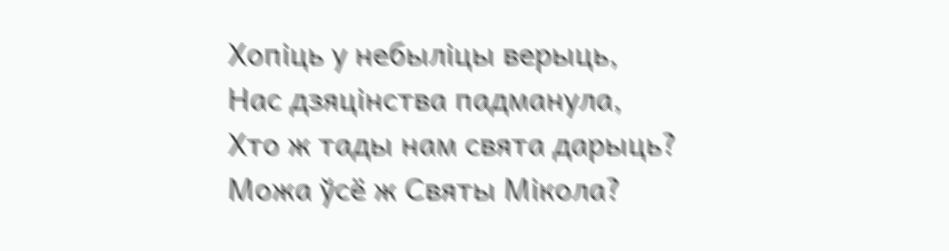Хопіць у небыліцы верыць,
Нас дзяцінства падманула,
Хто ж тады нам свята дарыць?
Можа ўсё ж Святы Мікола?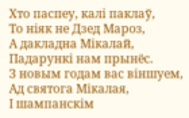Хто паспеу, калі паклаў,
То ніяк не Дзед Мароз,
А дакладна Мікалай,
Падарункі нам прынёс.
З новым годам вас віншуем,
Ад святога Мікалая,
І шампанскім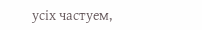усіх частуем,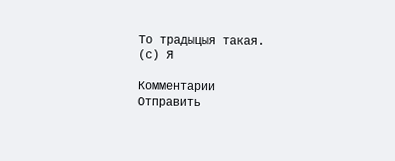То традыцыя такая.
(с) Я

Комментарии
Отправить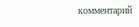комментарий